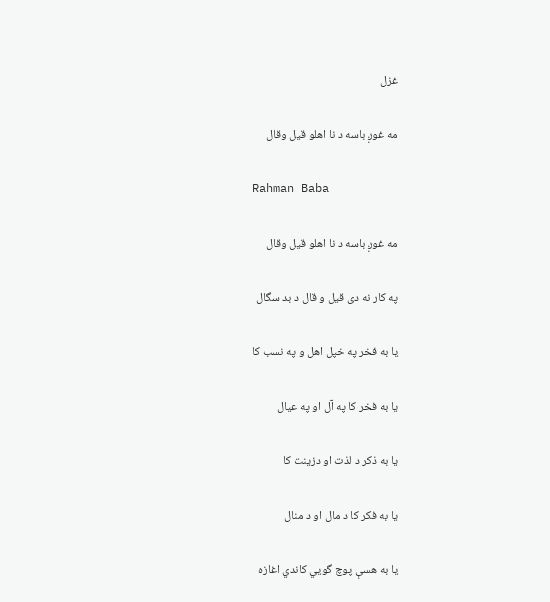غزل

مه غوږ باسه د نا اهلو قيل وقال

Rahman Baba

مه غوږ باسه د نا اهلو قيل وقال

په کار نه دی قيل و قال د بد سگال

يا به فخر په خپل اهل و په نسب کا

يا به فخر کا په آل او په عيال

يا به ذکر د لذت او دزينت کا

يا به فکر کا د مال او د منال

يا به هسې پوچ گويي کاندي اغازه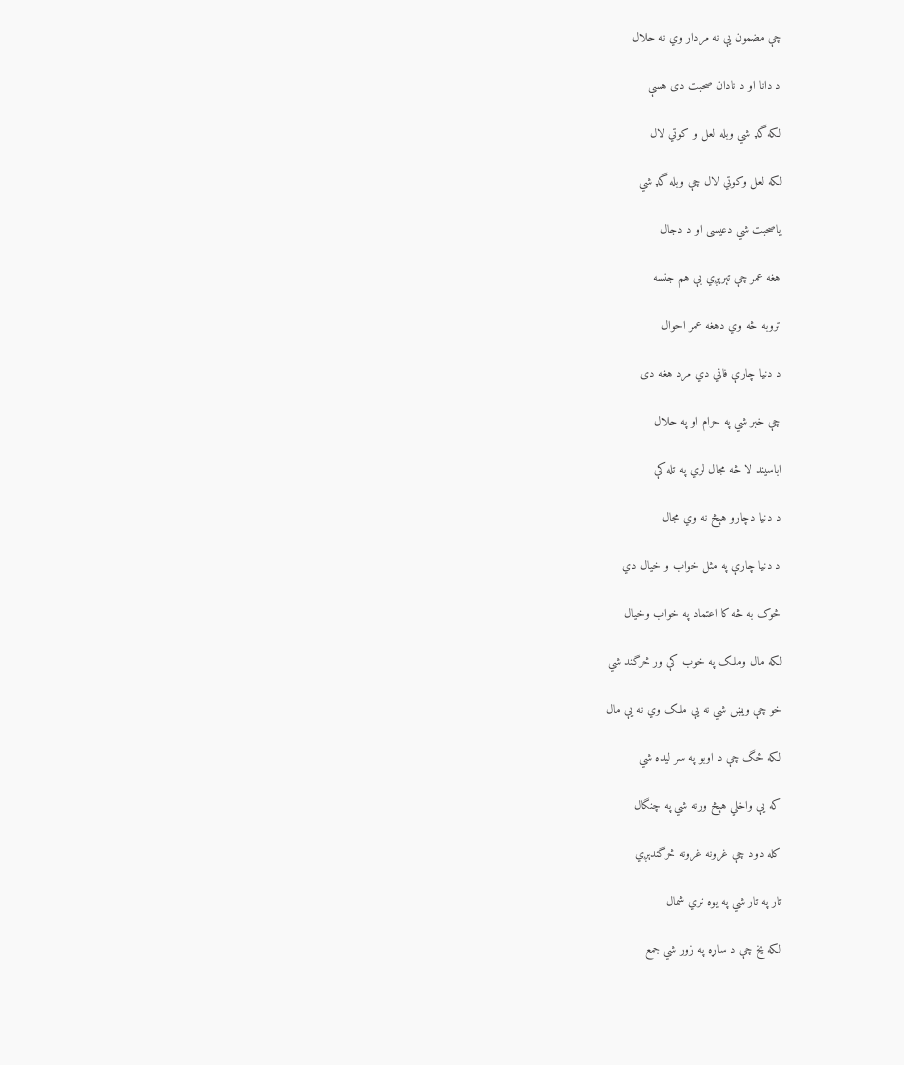چې مضمون يې نه مردار وي نه حلال

د دانا او د نادان صحبت دی هسې

لکه گډ شي وبله لعل و کوتي لال

لکه لعل وکوتي لال چې وبله گډ شي

ياصحبت شي دعيسی او د دجال

هغه عمر چې تېرېږي بې هم جنسه

تروبه څه وي دهغه عمر احوال

د دنيا چارې فاني دي مرد هغه دی

چې خبر شي په حرام او په حلال

اباسيند لا څه مجال لري په تله کې

د دنيا دچارو هېڅ نه وي مجال

د دنيا چارې په مثل خواب و خيال دي

څوک به څه کا اعتماد په خواب وخيال

لکه مال وملک په خوب کې ور څرگند شي

خو چې ويښ شي نه يې ملک وي نه يې مال

لکه ځگ چې د اوبو په سر ليده شي

که يې واخلي هېڅ ورنه شي په چنگال

کله دود چې غرونه غرونه څرگندېږي

تار په تار شي په يوه نري شمال

لکه يخ چې د ساړه په زور شي جمع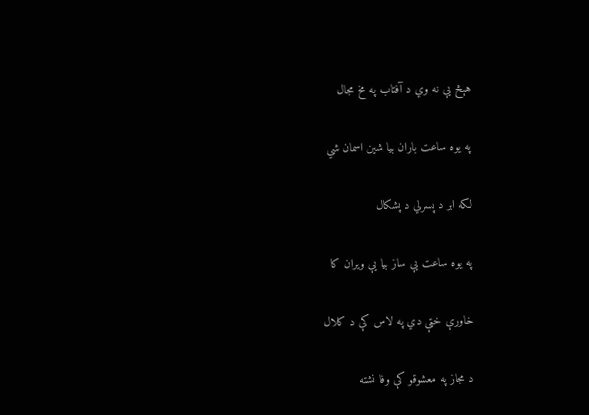هېڅ يې نه وي د آفتاب په مخ مجال

په يوه ساعت باران بيا شين اسمان شي

لکه ابر د پسرلي د پشکال

په يوه ساعت يې ساز بيا يې ويران کا

خاورې خټې دي په لاس کې د کلال

د مجاز په معشوقو کې وفا نشته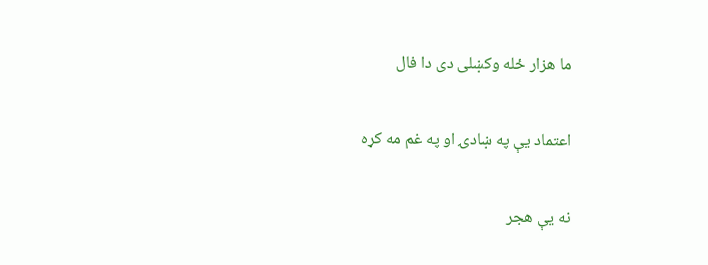ما هزار ځله وکښلی دی دا فال

اعتماد يې په ښادۍ او په غم مه کړه

نه يې هجر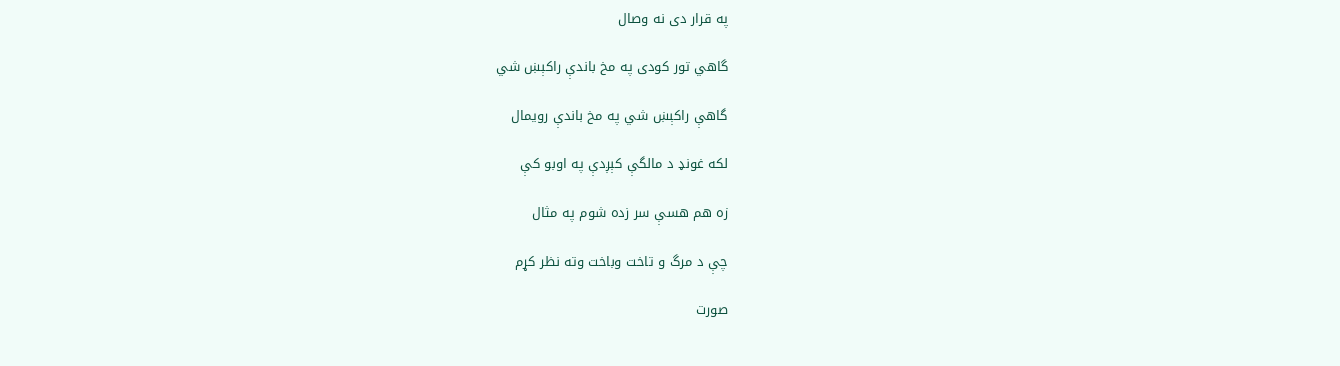په قرار دی نه وصال

گاهي تور کودی په مخ باندې راکېښ شي

گاهې راکېښ شي په مخ باندې رويمال

لکه غونډ د مالگې کېږدې په اوبو کې

زه هم هسې سر زده شوم په مثال

چې د مرگ و تاخت وباخت وته نظر کړم

صورت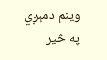وينم دمېږي په څير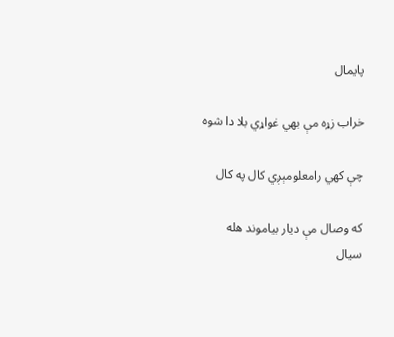پايمال

خراب زړه مې بهي غواړي بلا دا شوه

چې کهي رامعلومېږي کال په کال

که وصال مې ديار بياموند هله سيال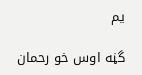يم

گڼه اوس خو رحمان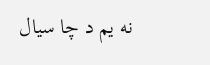نه يم د چا سيال